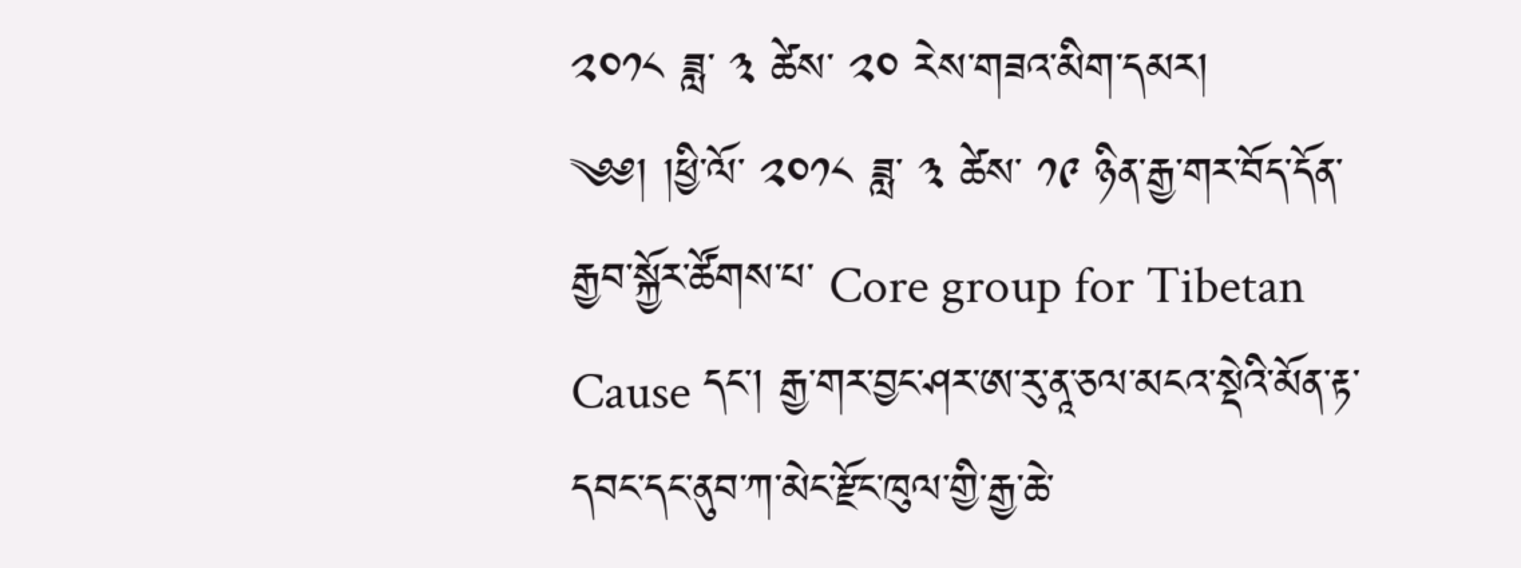༢༠༡༨ ཟླ་ ༣ ཚེས་ ༢༠ རེས་གཟའ་མིག་དམར།
༄༅། །ཕྱི་ལོ་ ༢༠༡༨ ཟླ་ ༣ ཚེས་ ༡༩ ཉིན་རྒྱ་གར་བོད་དོན་རྒྱབ་སྐྱོར་ཚོགས་པ་ Core group for Tibetan Cause དང་། རྒྱ་གར་བྱང་ཤར་ཨ་རུ་ནཱ་ཅལ་མངའ་སྡེའི་མོན་རྟ་དབང་དང་ནུབ་ཀ་མེང་རྫོང་ཁུལ་གྱི་རྒྱ་ཆེ་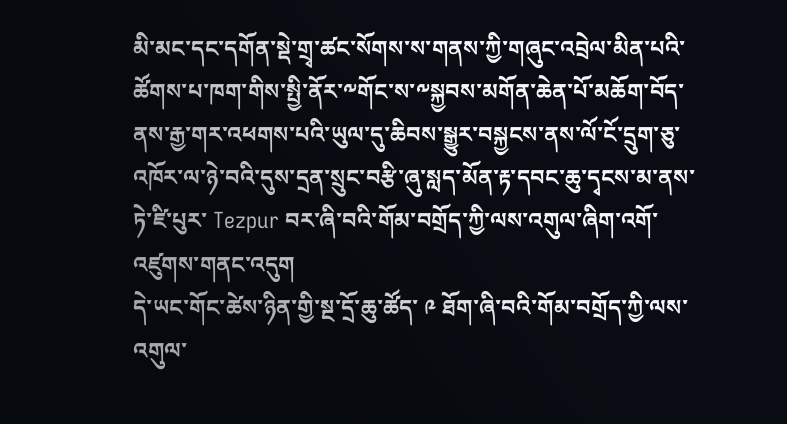མི་མང་དང་དགོན་སྡེ་གྲྭ་ཚང་སོགས་ས་གནས་ཀྱི་གཞུང་འབྲེལ་མིན་པའི་ཚོགས་པ་ཁག་གིས་སྤྱི་ནོར་༸གོང་ས་༸སྐྱབས་མགོན་ཆེན་པོ་མཆོག་བོད་ནས་རྒྱ་གར་འཕགས་པའི་ཡུལ་དུ་ཆིབས་སྒྱུར་བསྐྱངས་ནས་ལོ་ངོ་དྲུག་ཅུ་འཁོར་ལ་ཉེ་བའི་དུས་དྲན་སྲུང་བརྩི་ཞུ་སླད་མོན་རྟ་དབང་ཆུ་དྭངས་མ་ནས་ཏེ་ཛི་པུར་ Tezpur བར་ཞི་བའི་གོམ་བགྲོད་ཀྱི་ལས་འགུལ་ཞིག་འགོ་འཛུགས་གནང་འདུག
དེ་ཡང་གོང་ཚེས་ཉིན་གྱི་སྔ་དྲོ་ཆུ་ཚོད་ ༩ ཐོག་ཞི་བའི་གོམ་བགྲོད་ཀྱི་ལས་འགུལ་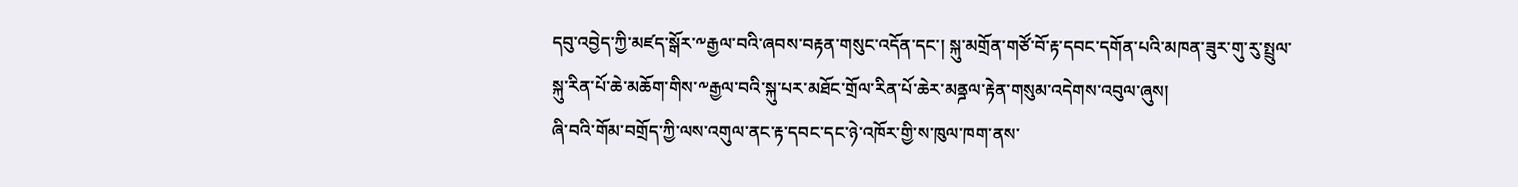དབུ་འབྱེད་ཀྱི་མཛད་སྒོར་༸རྒྱལ་བའི་ཞབས་བརྟན་གསུང་འདོན་དང་། སྐུ་མགྲོན་གཙོ་བོ་རྟ་དབང་དགོན་པའི་མཁན་ཟུར་གུ་རུ་སྤྲུལ་སྐུ་རིན་པོ་ཆེ་མཆོག་གིས་༸རྒྱལ་བའི་སྐུ་པར་མཐོང་གྲོལ་རིན་པོ་ཆེར་མནྜལ་རྟེན་གསུམ་འདེགས་འབུལ་ཞུས།
ཞི་བའི་གོམ་བགྲོད་ཀྱི་ལས་འགུལ་ནང་རྟ་དབང་དང་ཉེ་འཁོར་གྱི་ས་ཁུལ་ཁག་ནས་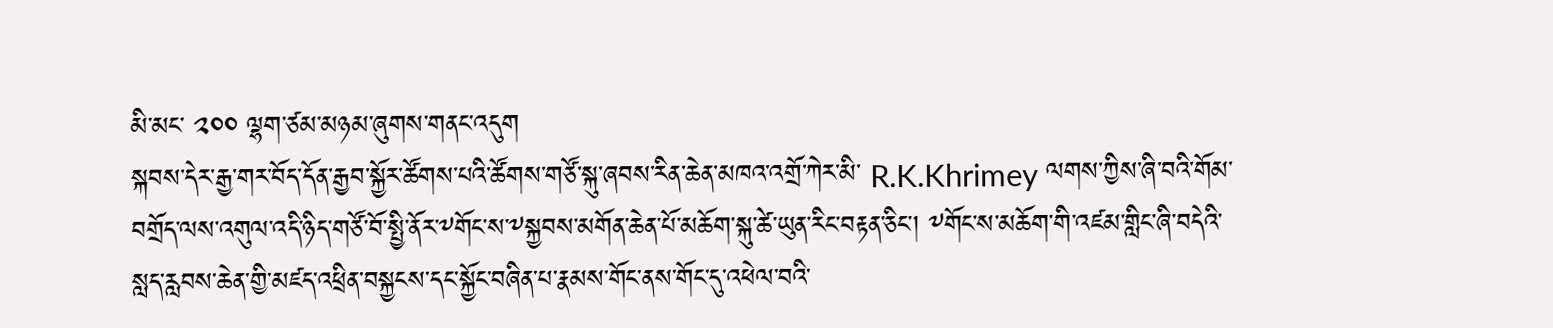མི་མང་ ༢༠༠ ལྷག་ཙམ་མཉམ་ཞུགས་གནང་འདུག
སྐབས་དེར་རྒྱ་གར་བོད་དོན་རྒྱབ་སྐྱོར་ཚོགས་པའི་ཚོགས་གཙོ་སྐུ་ཞབས་རིན་ཆེན་མཁའ་འགྲོ་ཀེར་མི་ R.K.Khrimey ལགས་ཀྱིས་ཞི་བའི་གོམ་བགྲོད་ལས་འགུལ་འདི་ཉིད་གཙོ་བོ་སྤྱི་ནོར་༸གོང་ས་༸སྐྱབས་མགོན་ཆེན་པོ་མཆོག་སྐུ་ཚེ་ཡུན་རིང་བརྟན་ཅིང་། ༸གོང་ས་མཆོག་གི་འཛམ་གླིང་ཞི་བདེའི་སླད་རླབས་ཆེན་གྱི་མཛད་འཕྲིན་བསྐྱངས་དང་སྐྱོང་བཞིན་པ་རྣམས་གོང་ནས་གོང་དུ་འཕེལ་བའི་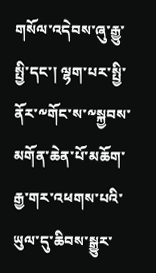གསོལ་འདེབས་ཞུ་རྒྱུ་སྤྱི་དང་། ལྷག་པར་སྤྱི་ནོར་༸གོང་ས་༸སྐྱབས་མགོན་ཆེན་པོ་མཆོག་རྒྱ་གར་འཕགས་པའི་ཡུལ་དུ་ཆིབས་སྒྱུར་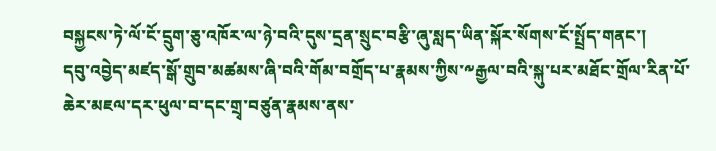བསྐྱངས་ཏེ་ལོ་ངོ་དྲུག་ཅུ་འཁོར་ལ་ཉེ་བའི་དུས་དྲན་སྲུང་བརྩི་ཞུ་སླད་ཡིན་སྐོར་སོགས་ངོ་སྤྲོད་གནང་།
དབུ་འབྱེད་མཛད་སྒོ་གྲུབ་མཚམས་ཞི་བའི་གོམ་བགྲོད་པ་རྣམས་ཀྱིས་༸རྒྱལ་བའི་སྐུ་པར་མཐོང་གྲོལ་རིན་པོ་ཆེར་མཇལ་དར་ཕུལ་བ་དང་གྲྭ་བཙུན་རྣམས་ནས་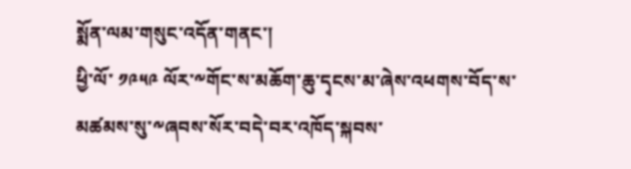སྨོན་ལམ་གསུང་འདོན་གནང་།
ཕྱི་ལོ་ ༡༩༥༩ ལོར་༸གོང་ས་མཆོག་ཆུ་དྭངས་མ་ཞེས་འཕགས་བོད་ས་མཚམས་སུ་༸ཞབས་སོར་བདེ་བར་འཁོད་སྐབས་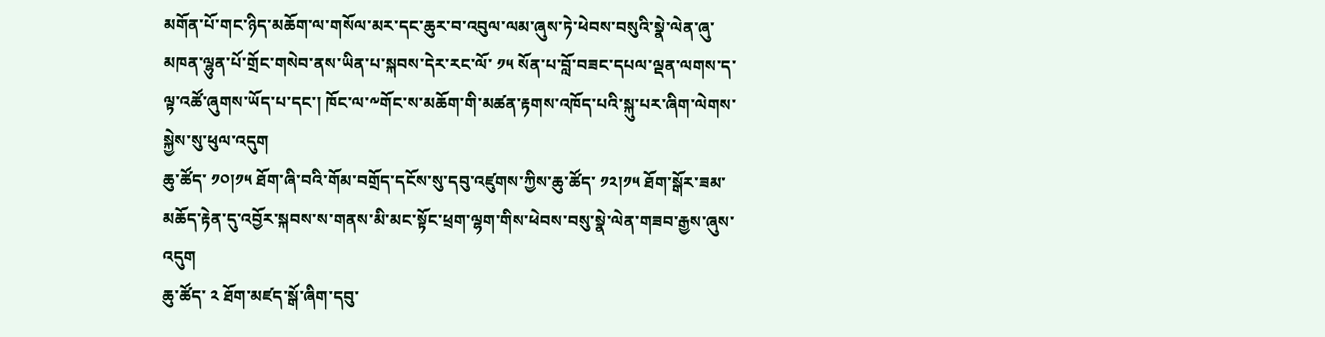མགོན་པོ་གང་ཉིད་མཆོག་ལ་གསོལ་མར་དང་ཆུར་བ་འབུལ་ལམ་ཞུས་ཏེ་ཕེབས་བསུའི་སྣེ་ལེན་ཞུ་མཁན་ལྷུན་པོ་གྲོང་གསེབ་ནས་ཡིན་པ་སྐབས་དེར་རང་ལོ་ ༡༥ སོན་པ་བློ་བཟང་དཔལ་ལྡན་ལགས་ད་ལྟ་འཚོ་ཞུགས་ཡོད་པ་དང་། ཁོང་ལ་༸གོང་ས་མཆོག་གི་མཚན་རྟགས་འཁོད་པའི་སྐུ་པར་ཞིག་ལེགས་སྐྱེས་སུ་ཕུལ་འདུག
ཆུ་ཚོད་ ༡༠།༡༥ ཐོག་ཞི་བའི་གོམ་བགྲོད་དངོས་སུ་དབུ་འཛུགས་ཀྱིས་ཆུ་ཚོད་ ༡༢།༡༥ ཐོག་སྒོར་ཟམ་མཆོད་རྟེན་དུ་འབྱོར་སྐབས་ས་གནས་མི་མང་སྟོང་ཕྲག་ལྷག་གིས་ཕེབས་བསུ་སྣེ་ལེན་གཟབ་རྒྱས་ཞུས་འདུག
ཆུ་ཚོད་ ༢ ཐོག་མཛད་སྒོ་ཞིག་དབུ་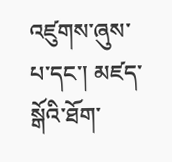འཛུགས་ཞུས་པ་དང་། མཛད་སྒོའི་ཐོག་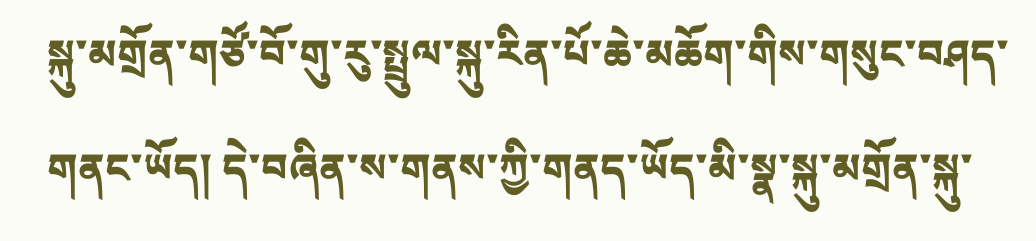སྐུ་མགྲོན་གཙོ་བོ་གུ་རུ་སྤྲུལ་སྐུ་རིན་པོ་ཆེ་མཆོག་གིས་གསུང་བཤད་གནང་ཡོད། དེ་བཞིན་ས་གནས་ཀྱི་གནད་ཡོད་མི་སྣ་སྐུ་མགྲོན་སྐུ་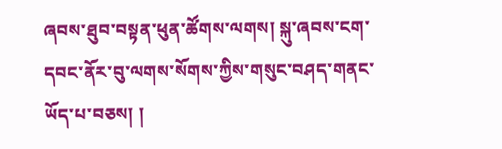ཞབས་ཐུབ་བསྟན་ཕུན་ཚོགས་ལགས། སྐུ་ཞབས་ངག་དབང་ནོར་བུ་ལགས་སོགས་ཀྱིས་གསུང་བཤད་གནང་ཡོད་པ་བཅས། །